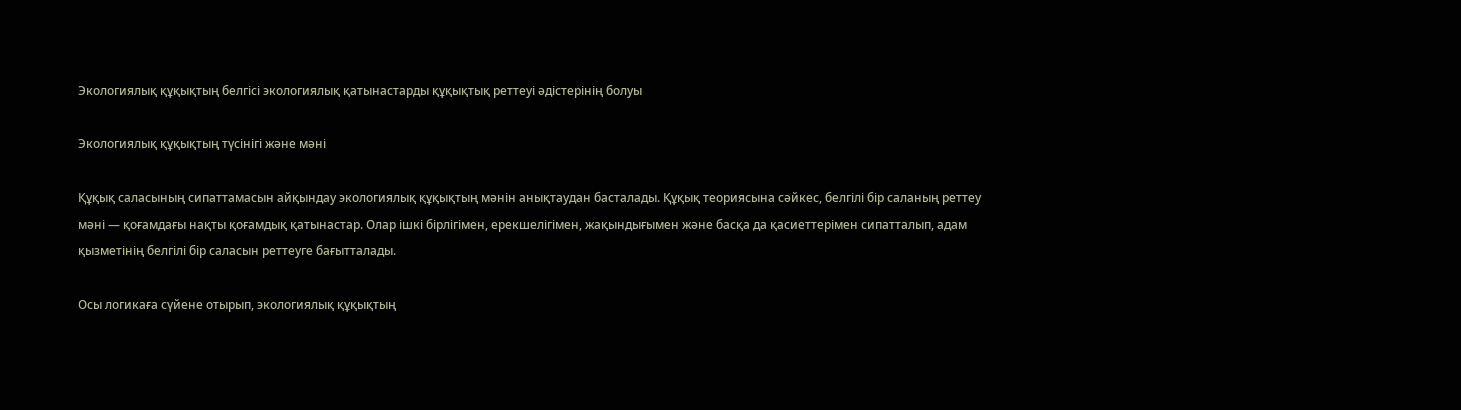Экологиялық құқықтың белгісі экологиялық қатынастарды құқықтық реттеуі әдістерінің болуы

Экологиялық құқықтың түсінігі және мәні

Құқық саласының сипаттамасын айқындау экологиялық құқықтың мәнін анықтаудан басталады. Құқық теориясына сәйкес, белгілі бір саланың реттеу мәні — қоғамдағы нақты қоғамдық қатынастар. Олар ішкі бірлігімен, ерекшелігімен, жақындығымен және басқа да қасиеттерімен сипатталып, адам қызметінің белгілі бір саласын реттеуге бағытталады.

Осы логикаға сүйене отырып, экологиялық құқықтың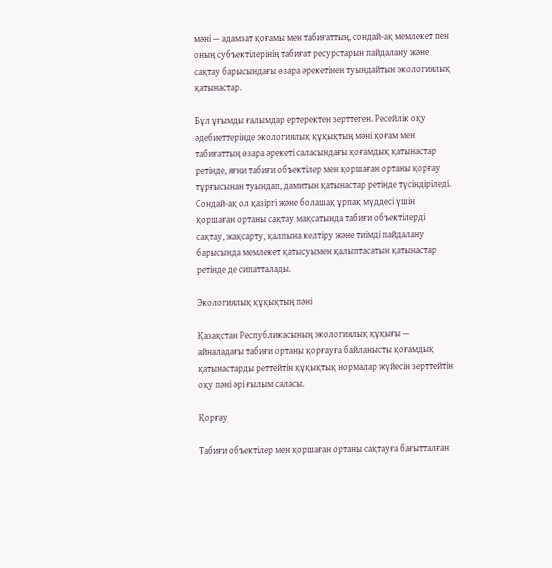мәні — адамзат қоғамы мен табиғаттың, сондай-ақ мемлекет пен оның субъектілерінің табиғат ресурстарын пайдалану және сақтау барысындағы өзара әрекетінен туындайтын экологиялық қатынастар.

Бұл ұғымды ғалымдар ертеректен зерттеген. Ресейлік оқу әдебиеттерінде экологиялық құқықтың мәні қоғам мен табиғаттың өзара әрекеті саласындағы қоғамдық қатынастар ретінде, яғни табиғи объектілер мен қоршаған ортаны қорғау тұрғысынан туындап, дамитын қатынастар ретінде түсіндіріледі. Сондай-ақ ол қазіргі және болашақ ұрпақ мүддесі үшін қоршаған ортаны сақтау мақсатында табиғи объектілерді сақтау, жақсарту, қалпына келтіру және тиімді пайдалану барысында мемлекет қатысуымен қалыптасатын қатынастар ретінде де сипатталады.

Экологиялық құқықтың пәні

Қазақстан Республикасының экологиялық құқығы — айналадағы табиғи ортаны қорғауға байланысты қоғамдық қатынастарды реттейтін құқықтық нормалар жүйесін зерттейтін оқу пәні әрі ғылым саласы.

Қорғау

Табиғи объектілер мен қоршаған ортаны сақтауға бағытталған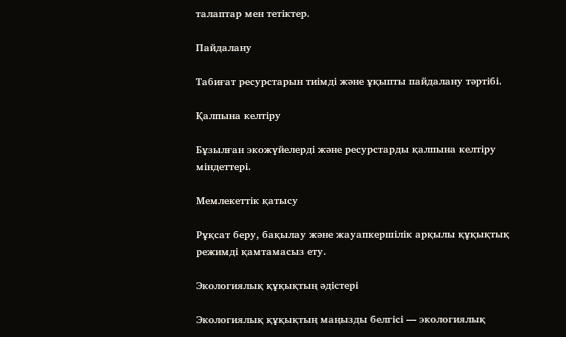талаптар мен тетіктер.

Пайдалану

Табиғат ресурстарын тиімді және ұқыпты пайдалану тәртібі.

Қалпына келтіру

Бұзылған экожүйелерді және ресурстарды қалпына келтіру міндеттері.

Мемлекеттік қатысу

Рұқсат беру, бақылау және жауапкершілік арқылы құқықтық режимді қамтамасыз ету.

Экологиялық құқықтың әдістері

Экологиялық құқықтың маңызды белгісі — экологиялық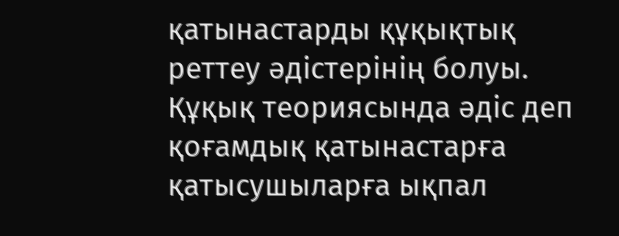қатынастарды құқықтық реттеу әдістерінің болуы. Құқық теориясында әдіс деп қоғамдық қатынастарға қатысушыларға ықпал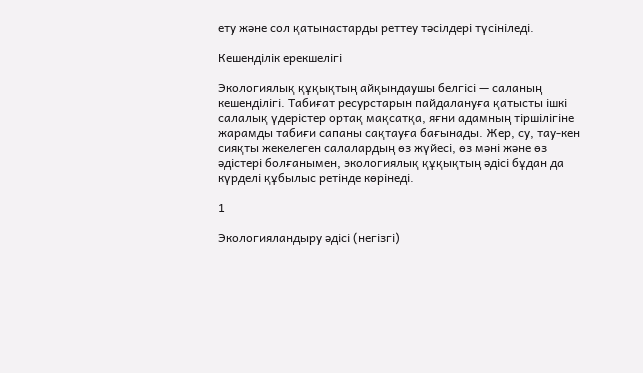ету және сол қатынастарды реттеу тәсілдері түсініледі.

Кешенділік ерекшелігі

Экологиялық құқықтың айқындаушы белгісі — саланың кешенділігі. Табиғат ресурстарын пайдалануға қатысты ішкі салалық үдерістер ортақ мақсатқа, яғни адамның тіршілігіне жарамды табиғи сапаны сақтауға бағынады. Жер, су, тау-кен сияқты жекелеген салалардың өз жүйесі, өз мәні және өз әдістері болғанымен, экологиялық құқықтың әдісі бұдан да күрделі құбылыс ретінде көрінеді.

1

Экологияландыру әдісі (негізгі)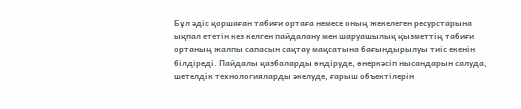Бұл әдіс қоршаған табиғи ортаға немесе оның жекелеген ресурстарына ықпал ететін кез келген пайдалану мен шаруашылық қызметтің табиғи ортаның жалпы сапасын сақтау мақсатына бағындырылуы тиіс екенін білдіреді. Пайдалы қазбаларды өндіруде, өнеркәсіп нысандарын салуда, шетелдік технологияларды әкелуде, ғарыш объектілерін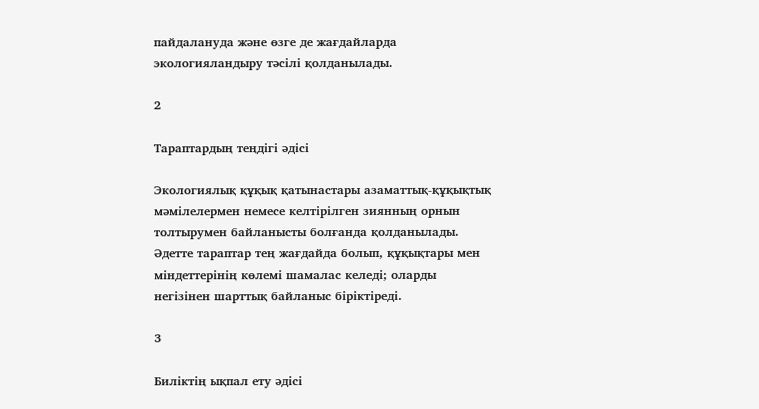пайдалануда және өзге де жағдайларда экологияландыру тәсілі қолданылады.

2

Тараптардың теңдігі әдісі

Экологиялық құқық қатынастары азаматтық-құқықтық мәмілелермен немесе келтірілген зиянның орнын толтырумен байланысты болғанда қолданылады. Әдетте тараптар тең жағдайда болып, құқықтары мен міндеттерінің көлемі шамалас келеді; оларды негізінен шарттық байланыс біріктіреді.

3

Биліктің ықпал ету әдісі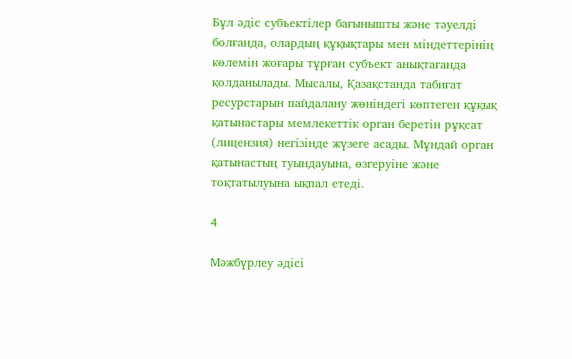Бұл әдіс субъектілер бағынышты және тәуелді болғанда, олардың құқықтары мен міндеттерінің көлемін жоғары тұрған субъект анықтағанда қолданылады. Мысалы, Қазақстанда табиғат ресурстарын пайдалану жөніндегі көптеген құқық қатынастары мемлекеттік орган беретін рұқсат (лицензия) негізінде жүзеге асады. Мұндай орган қатынастың туындауына, өзгеруіне және тоқтатылуына ықпал етеді.

4

Мәжбүрлеу әдісі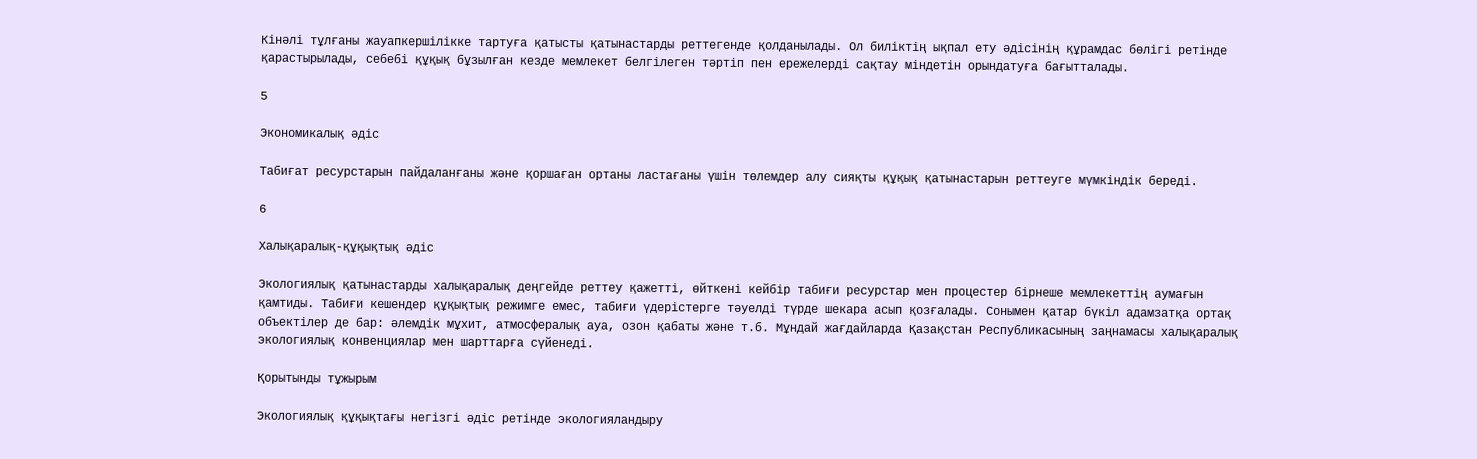Кінәлі тұлғаны жауапкершілікке тартуға қатысты қатынастарды реттегенде қолданылады. Ол биліктің ықпал ету әдісінің құрамдас бөлігі ретінде қарастырылады, себебі құқық бұзылған кезде мемлекет белгілеген тәртіп пен ережелерді сақтау міндетін орындатуға бағытталады.

5

Экономикалық әдіс

Табиғат ресурстарын пайдаланғаны және қоршаған ортаны ластағаны үшін төлемдер алу сияқты құқық қатынастарын реттеуге мүмкіндік береді.

6

Халықаралық-құқықтық әдіс

Экологиялық қатынастарды халықаралық деңгейде реттеу қажетті, өйткені кейбір табиғи ресурстар мен процестер бірнеше мемлекеттің аумағын қамтиды. Табиғи кешендер құқықтық режимге емес, табиғи үдерістерге тәуелді түрде шекара асып қозғалады. Сонымен қатар бүкіл адамзатқа ортақ объектілер де бар: әлемдік мұхит, атмосфералық ауа, озон қабаты және т.б. Мұндай жағдайларда Қазақстан Республикасының заңнамасы халықаралық экологиялық конвенциялар мен шарттарға сүйенеді.

Қорытынды тұжырым

Экологиялық құқықтағы негізгі әдіс ретінде экологияландыру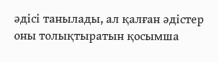әдісі танылады, ал қалған әдістер оны толықтыратын қосымша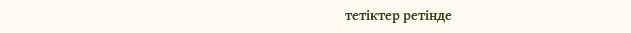тетіктер ретінде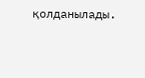қолданылады.